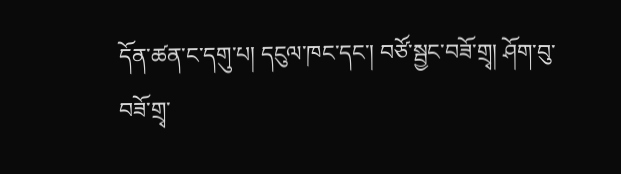དོན་ཚན་ང་དགུ་པ། དངུལ་ཁང་དང་། བཙོ་སྦྱང་བཟོ་གྲྭ། ཤོག་བུ་བཟོ་གྲྭ་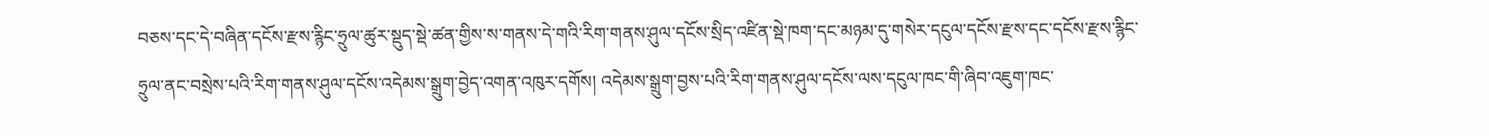བཅས་དང་དེ་བཞིན་དངོས་རྫས་རྙིང་ཧྲུལ་ཚུར་སྡུད་སྡེ་ཚན་གྱིས་ས་གནས་དེ་གའི་རིག་གནས་ཤུལ་དངོས་སྲིད་འཛིན་སྡེ་ཁག་དང་མཉམ་དུ་གསེར་དངུལ་དངོས་རྫས་དང་དངོས་རྫས་རྙིང་ཧྲུལ་ནང་བསྲེས་པའི་རིག་གནས་ཤུལ་དངོས་འདེམས་སྒྲུག་བྱེད་འགན་འཁུར་དགོས། འདེམས་སྒྲུག་བྱས་པའི་རིག་གནས་ཤུལ་དངོས་ལས་དངུལ་ཁང་གི་ཞིབ་འཇུག་ཁང་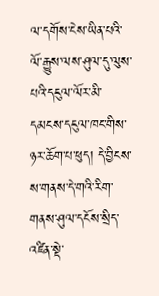ལ་དགོས་ངེས་ཡིན་པའི་ལོ་རྒྱུས་ལས་ཤུལ་དུ་ལུས་པའི་དངུལ་ལོར་མི་དམངས་དངུལ་ཁང་གིས་ཉར་ཆོག་པ་ཕུད། དེ་བྱིངས་ས་གནས་དེ་གའི་རིག་གནས་ཤུལ་དངོས་སྲིད་འཛིན་སྡེ་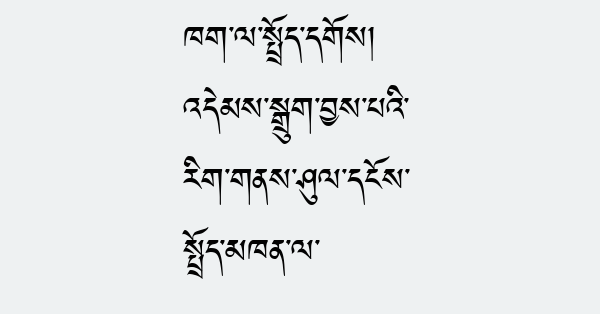ཁག་ལ་སྤྲོད་དགོས། འདེམས་སྒྲུག་བྱས་པའི་རིག་གནས་ཤུལ་དངོས་སྤྲོད་མཁན་ལ་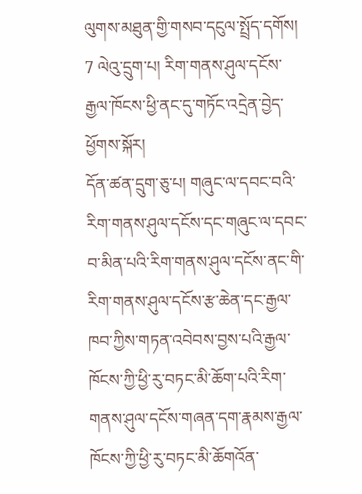ལུགས་མཐུན་གྱི་གསབ་དངུལ་སྤྲོད་དགོས།
7 ལེའུ་དྲུག་པ། རིག་གནས་ཤུལ་དངོས་རྒྱལ་ཁོངས་ཕྱི་ནང་དུ་གཏོང་འདྲེན་བྱེད་ཕྱོགས་སྐོར།
དོན་ཚན་དྲུག་ཅུ་པ། གཞུང་ལ་དབང་བའི་རིག་གནས་ཤུལ་དངོས་དང་གཞུང་ལ་དབང་བ་མིན་པའི་རིག་གནས་ཤུལ་དངོས་ནང་གི་རིག་གནས་ཤུལ་དངོས་རྩ་ཆེན་དང་རྒྱལ་ཁབ་ཀྱིས་གཏན་འབེབས་བྱས་པའི་རྒྱལ་ཁོངས་ཀྱི་ཕྱི་རུ་བཏང་མི་ཆོག་པའི་རིག་གནས་ཤུལ་དངོས་གཞན་དག་རྣམས་རྒྱལ་ཁོངས་ཀྱི་ཕྱི་རུ་བཏང་མི་ཆོགའོན་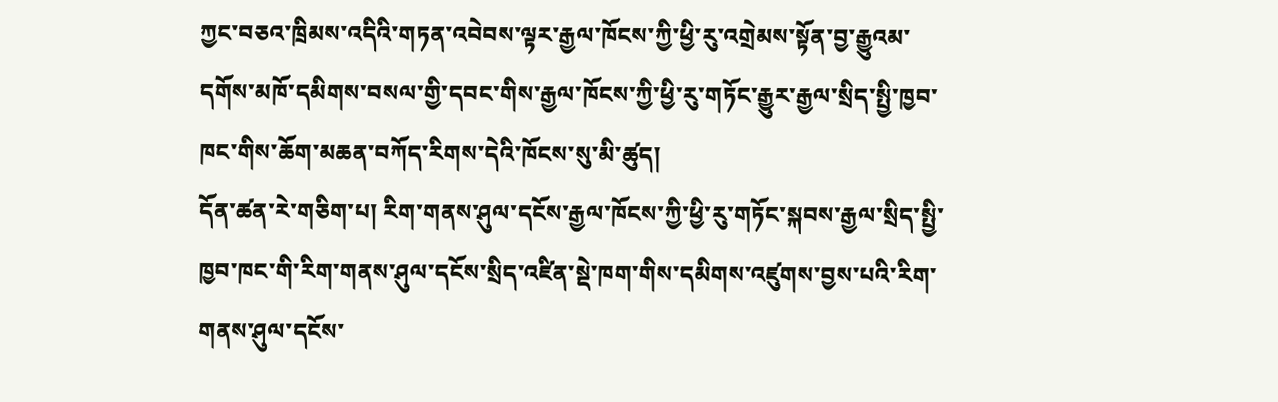ཀྱང་བཅའ་ཁྲིམས་འདིའི་གཏན་འབེབས་ལྟར་རྒྱལ་ཁོངས་ཀྱི་ཕྱི་རུ་འགྲེམས་སྟོན་བྱ་རྒྱུའམ་དགོས་མཁོ་དམིགས་བསལ་གྱི་དབང་གིས་རྒྱལ་ཁོངས་ཀྱི་ཕྱི་རུ་གཏོང་རྒྱུར་རྒྱལ་སྲིད་སྤྱི་ཁྱབ་ཁང་གིས་ཆོག་མཆན་བཀོད་རིགས་དེའི་ཁོངས་སུ་མི་ཚུད།
དོན་ཚན་རེ་གཅིག་པ། རིག་གནས་ཤུལ་དངོས་རྒྱལ་ཁོངས་ཀྱི་ཕྱི་རུ་གཏོང་སྐབས་རྒྱལ་སྲིད་སྤྱི་ཁྱབ་ཁང་གི་རིག་གནས་ཤུལ་དངོས་སྲིད་འཛིན་སྡེ་ཁག་གིས་དམིགས་འཛུགས་བྱས་པའི་རིག་གནས་ཤུལ་དངོས་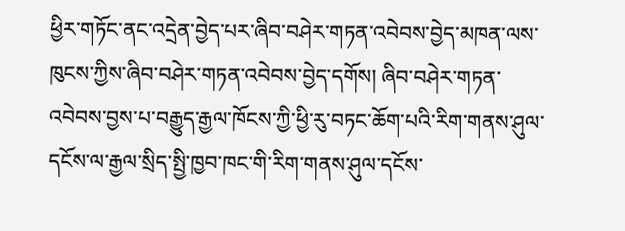ཕྱིར་གཏོང་ནང་འདྲེན་བྱེད་པར་ཞིབ་བཤེར་གཏན་འབེབས་བྱེད་མཁན་ལས་ཁུངས་ཀྱིས་ཞིབ་བཤེར་གཏན་འབེབས་བྱེད་དགོས། ཞིབ་བཤེར་གཏན་འབེབས་བྱས་པ་བརྒྱུད་རྒྱལ་ཁོངས་ཀྱི་ཕྱི་རུ་བཏང་ཆོག་པའི་རིག་གནས་ཤུལ་དངོས་ལ་རྒྱལ་སྲིད་སྤྱི་ཁྱབ་ཁང་གི་རིག་གནས་ཤུལ་དངོས་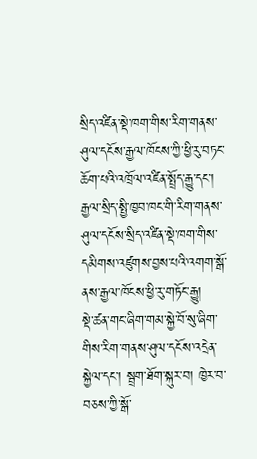སྲིད་འཛིན་སྡེ་ཁག་གིས་རིག་གནས་ཤུལ་དངོས་རྒྱལ་ཁོངས་ཀྱི་ཕྱི་རུ་བཏང་ཆོག་པའི་འཁྲོལ་འཛིན་སྤྲོད་རྒྱུ་དང་། རྒྱལ་སྲིད་སྤྱི་ཁྱབ་ཁང་གི་རིག་གནས་ཤུལ་དངོས་སྲིད་འཛིན་སྡེ་ཁག་གིས་དམིགས་འཛུགས་བྱས་པའི་འགག་སྒོ་ནས་རྒྱལ་ཁོངས་ཕྱི་རུ་གཏོང་རྒྱུ།
སྡེ་ཚན་གང་ཞིག་གམ་སྐྱེ་བོ་སུ་ཞིག་གིས་རིག་གནས་ཤུལ་དངོས་འདྲེན་སྐྱེལ་དང་། སྦྲག་ཐོག་སྐུར་བ། ཁྱེར་བ་བཅས་ཀྱི་སྒོ་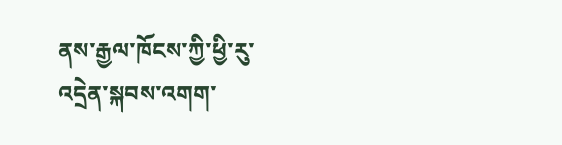ནས་རྒྱལ་ཁོངས་ཀྱི་ཕྱི་རུ་འདྲེན་སྐབས་འགག་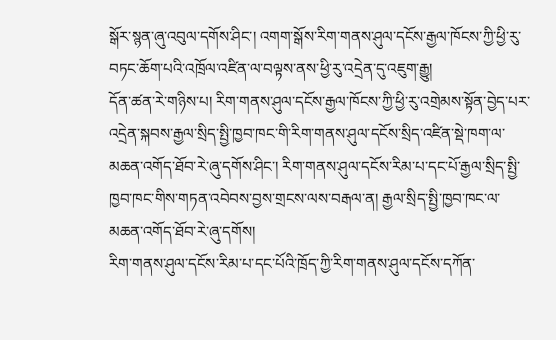སྒོར་སྙན་ཞུ་འབུལ་དགོས་ཤིང་། འགག་སྒོས་རིག་གནས་ཤུལ་དངོས་རྒྱལ་ཁོངས་ཀྱི་ཕྱི་རུ་བཏང་ཆོག་པའི་འཁྲོལ་འཛིན་ལ་བལྟས་ནས་ཕྱི་རུ་འདྲེན་དུ་འཇུག་རྒྱུ།
དོན་ཚན་རེ་གཉིས་པ། རིག་གནས་ཤུལ་དངོས་རྒྱལ་ཁོངས་ཀྱི་ཕྱི་རུ་འགྲེམས་སྟོན་བྱེད་པར་འདྲེན་སྐབས་རྒྱལ་སྲིད་སྤྱི་ཁྱབ་ཁང་གི་རིག་གནས་ཤུལ་དངོས་སྲིད་འཛིན་སྡེ་ཁག་ལ་མཆན་འགོད་ཐོབ་རེ་ཞུ་དགོས་ཤིང་། རིག་གནས་ཤུལ་དངོས་རིམ་པ་དང་པོ་རྒྱལ་སྲིད་སྤྱི་ཁྱབ་ཁང་གིས་གཏན་འབེབས་བྱས་གྲངས་ལས་བརྒལ་ན། རྒྱལ་སྲིད་སྤྱི་ཁྱབ་ཁང་ལ་མཆན་འགོད་ཐོབ་རེ་ཞུ་དགོས།
རིག་གནས་ཤུལ་དངོས་རིམ་པ་དང་པོའི་ཁྲོད་ཀྱི་རིག་གནས་ཤུལ་དངོས་དཀོན་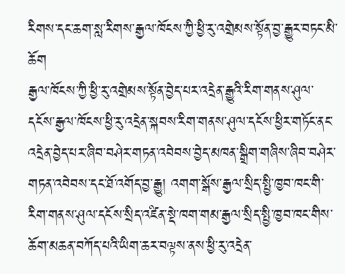རིགས་དང་ཆག་སླ་རིགས་རྒྱལ་ཁོངས་ཀྱི་ཕྱི་རུ་འགྲེམས་སྟོན་བྱ་རྒྱུར་བཏང་མི་ཆོག
རྒྱལ་ཁོངས་ཀྱི་ཕྱི་རུ་འགྲེམས་སྟོན་བྱེད་པར་འདྲེན་རྒྱུའི་རིག་གནས་ཤུལ་དངོས་རྒྱལ་ཁོངས་ཕྱི་རུ་འདྲེན་སྐབས་རིག་གནས་ཤུལ་དངོས་ཕྱིར་གཏོང་ནང་འདྲེན་བྱེད་པར་ཞིབ་བཤེར་གཏན་འབེབས་བྱེད་མཁན་སྒྲིག་གཞིས་ཞིབ་བཤེར་གཏན་འབེབས་དང་ཐོ་འགོད་བྱ་རྒྱུ། འགག་སྒོས་རྒྱལ་སྲིད་སྤྱི་ཁྱབ་ཁང་གི་རིག་གནས་ཤུལ་དངོས་སྲིད་འཛིན་སྡེ་ཁག་གམ་རྒྱལ་སྲིད་སྤྱི་ཁྱབ་ཁང་གིས་ཆོག་མཆན་བཀོད་པའི་ཡིག་ཆར་བལྟས་ནས་ཕྱི་རུ་འདྲེན་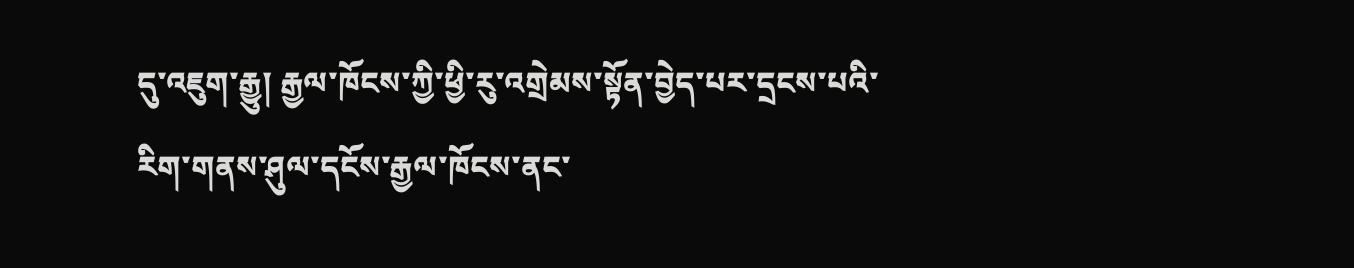དུ་འཇུག་རྒྱུ། རྒྱལ་ཁོངས་ཀྱི་ཕྱི་རུ་འགྲེམས་སྟོན་བྱེད་པར་དྲངས་པའི་རིག་གནས་ཤུལ་དངོས་རྒྱལ་ཁོངས་ནང་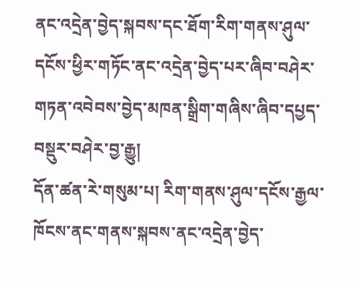ནང་འདྲེན་བྱེད་སྐབས་དང་ཐོག་རིག་གནས་ཤུལ་དངོས་ཕྱིར་གཏོང་ནང་འདྲེན་བྱེད་པར་ཞིབ་བཤེར་གཏན་འབེབས་བྱེད་མཁན་སྒྲིག་གཞིས་ཞིབ་དཔྱད་བསྡུར་བཤེར་བྱ་རྒྱུ།
དོན་ཚན་རེ་གསུམ་པ། རིག་གནས་ཤུལ་དངོས་རྒྱལ་ཁོངས་ནང་གནས་སྐབས་ནང་འདྲེན་བྱེད་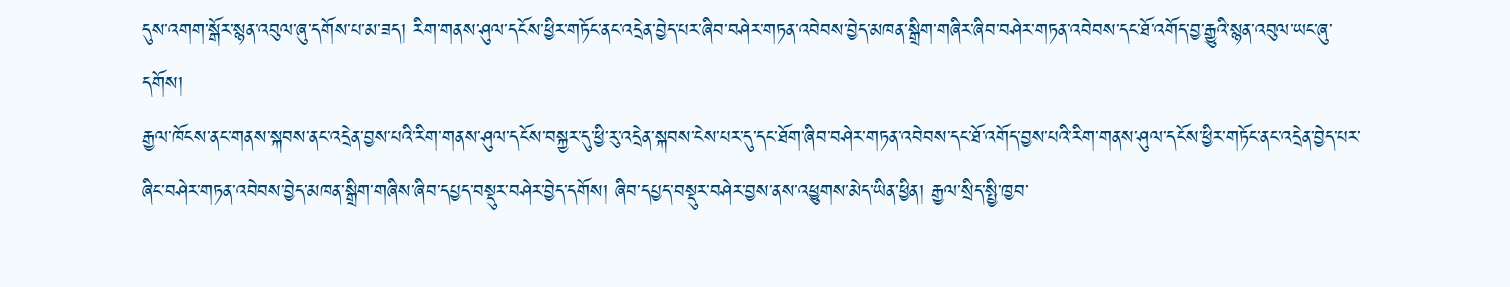དུས་འགག་སྒོར་སྙན་འབུལ་ཞུ་དགོས་པ་མ་ཟད། རིག་གནས་ཤུལ་དངོས་ཕྱིར་གཏོང་ནང་འདྲེན་བྱེད་པར་ཞིབ་བཤེར་གཏན་འབེབས་བྱེད་མཁན་སྒྲིག་གཞིར་ཞིབ་བཤེར་གཏན་འབེབས་དང་ཐོ་འགོད་བྱ་རྒྱུའི་སྙན་འབུལ་ཡང་ཞུ་དགོས།
རྒྱལ་ཁོངས་ནང་གནས་སྐབས་ནང་འདྲེན་བྱས་པའི་རིག་གནས་ཤུལ་དངོས་བསྐྱར་དུ་ཕྱི་རུ་འདྲེན་སྐབས་ངེས་པར་དུ་དང་ཐོག་ཞིབ་བཤེར་གཏན་འབེབས་དང་ཐོ་འགོད་བྱས་པའི་རིག་གནས་ཤུལ་དངོས་ཕྱིར་གཏོང་ནང་འདྲེན་བྱེད་པར་ཞིང་བཤེར་གཏན་འབེབས་བྱེད་མཁན་སྒྲིག་གཞིས་ཞིབ་དཔྱད་བསྡུར་བཤེར་བྱེད་དགོས། ཞིབ་དཔྱད་བསྡུར་བཤེར་བྱས་ནས་འཕྱུགས་མེད་ཡིན་ཕྱིན། རྒྱལ་སྲིད་སྤྱི་ཁྱབ་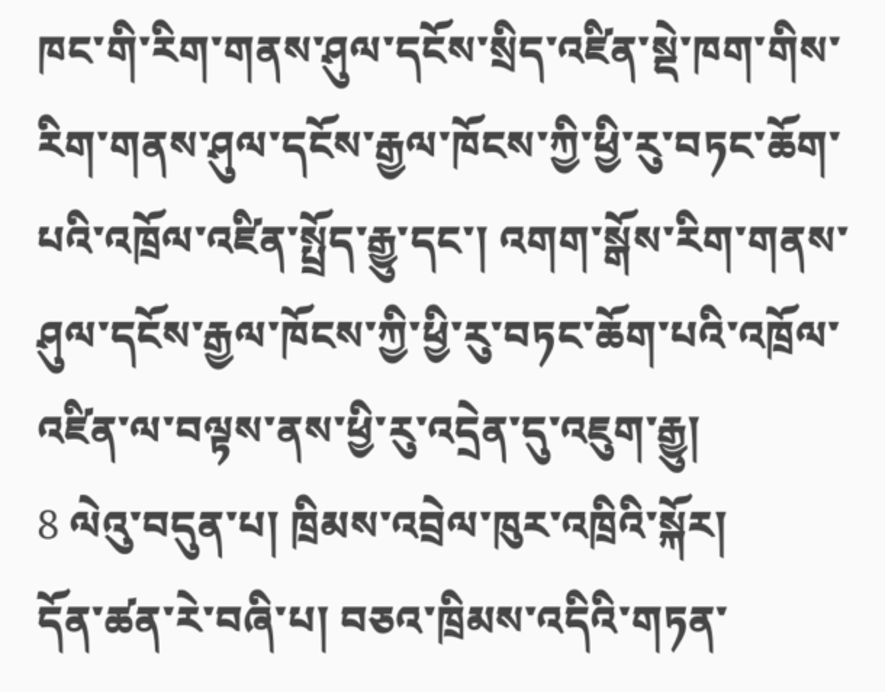ཁང་གི་རིག་གནས་ཤུལ་དངོས་སྲིད་འཛིན་སྡེ་ཁག་གིས་རིག་གནས་ཤུལ་དངོས་རྒྱལ་ཁོངས་ཀྱི་ཕྱི་རུ་བཏང་ཆོག་པའི་འཁྲོལ་འཛིན་སྤྲོད་རྒྱུ་དང་། འགག་སྒོས་རིག་གནས་ཤུལ་དངོས་རྒྱལ་ཁོངས་ཀྱི་ཕྱི་རུ་བཏང་ཆོག་པའི་འཁྲོལ་འཛིན་ལ་བལྟས་ནས་ཕྱི་རུ་འདྲེན་དུ་འཇུག་རྒྱུ།
8 ལེའུ་བདུན་པ། ཁྲིམས་འབྲེལ་ཁུར་འཁྲིའི་སྐོར།
དོན་ཚན་རེ་བཞི་པ། བཅའ་ཁྲིམས་འདིའི་གཏན་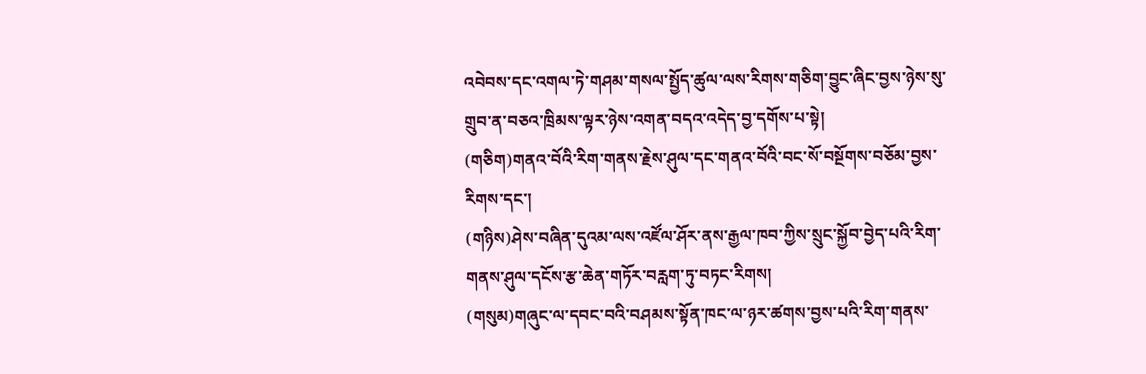འབེབས་དང་འགལ་ཏེ་གཤམ་གསལ་སྤྱོད་ཚུལ་ལས་རིགས་གཅིག་བྱུང་ཞིང་བྱས་ཉེས་སུ་གྲུབ་ན་བཅའ་ཁྲིམས་ལྟར་ཉེས་འགན་བདའ་འདེད་བྱ་དགོས་པ་སྟེ།
(གཅིག)གནའ་བོའི་རིག་གནས་རྗེས་ཤུལ་དང་གནའ་བོའི་བང་སོ་བསྔོགས་བཅོམ་བྱས་རིགས་དང་།
(གཉིས)ཤེས་བཞིན་དུའམ་ལས་འཛོལ་ཤོར་ནས་རྒྱལ་ཁབ་ཀྱིས་སྲུང་སྐྱོབ་བྱེད་པའི་རིག་གནས་ཤུལ་དངོས་རྩ་ཆེན་གཏོར་བརླག་ཏུ་བཏང་རིགས།
(གསུམ)གཞུང་ལ་དབང་བའི་བཤམས་སྟོན་ཁང་ལ་ཉར་ཚགས་བྱས་པའི་རིག་གནས་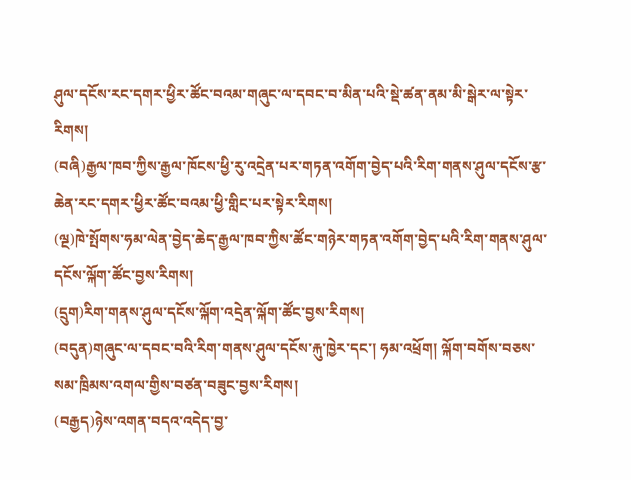ཤུལ་དངོས་རང་དགར་ཕྱིར་ཚོང་བའམ་གཞུང་ལ་དབང་བ་མིན་པའི་སྡེ་ཚན་ནམ་མི་སྒེར་ལ་སྟེར་རིགས།
(བཞི)རྒྱལ་ཁབ་ཀྱིས་རྒྱལ་ཁོངས་ཕྱི་རུ་འདྲེན་པར་གཏན་འགོག་བྱེད་པའི་རིག་གནས་ཤུལ་དངོས་རྩ་ཆེན་རང་དགར་ཕྱིར་ཚོང་བའམ་ཕྱི་གླིང་པར་སྟེར་རིགས།
(ལྔ)ཁེ་སྤོགས་ཧམ་ལེན་བྱེད་ཆེད་རྒྱལ་ཁབ་ཀྱིས་ཚོང་གཉེར་གཏན་འགོག་བྱེད་པའི་རིག་གནས་ཤུལ་དངོས་ལྐོག་ཚོང་བྱས་རིགས།
(དྲུག)རིག་གནས་ཤུལ་དངོས་ལྐོག་འདྲེན་ལྐོག་ཚོང་བྱས་རིགས།
(བདུན)གཞུང་ལ་དབང་བའི་རིག་གནས་ཤུལ་དངོས་རྐུ་ཁྱེར་དང་། ཧམ་འཕྲོག། ལྐོག་བགོས་བཅས་སམ་ཁྲིམས་འགལ་གྱིས་བཙན་བཟུང་བྱས་རིགས།
(བརྒྱད)ཉེས་འགན་བདའ་འདེད་བྱ་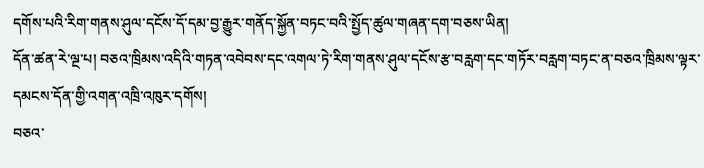དགོས་པའི་རིག་གནས་ཤུལ་དངོས་དོ་དམ་བྱ་རྒྱུར་གནོད་སྐྱོན་བཏང་བའི་སྤྱོད་ཚུལ་གཞན་དག་བཅས་ཡིན།
དོན་ཚན་རེ་ལྔ་པ། བཅའ་ཁྲིམས་འདིའི་གཏན་འབེབས་དང་འགལ་ཏེ་རིག་གནས་ཤུལ་དངོས་རྩ་བརླག་དང་གཏོར་བརླག་བཏང་ན་བཅའ་ཁྲིམས་ལྟར་དམངས་དོན་གྱི་འགན་འཁྲི་འཁུར་དགོས།
བཅའ་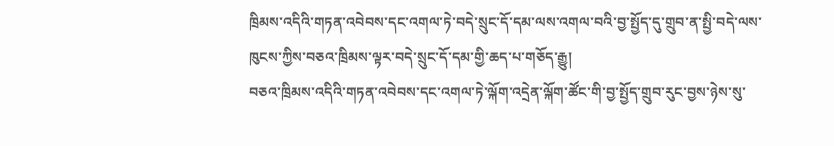ཁྲིམས་འདིའི་གཏན་འབེབས་དང་འགལ་ཏེ་བདེ་སྲུང་དོ་དམ་ལས་འགལ་བའི་བྱ་སྤྱོད་དུ་གྲུབ་ན་སྤྱི་བདེ་ལས་ཁུངས་ཀྱིས་བཅའ་ཁྲིམས་ལྟར་བདེ་སྲུང་དོ་དམ་གྱི་ཆད་པ་གཅོད་རྒྱུ།
བཅའ་ཁྲིམས་འདིའི་གཏན་འབེབས་དང་འགལ་ཏེ་ལྐོག་འདྲེན་ལྐོག་ཚོང་གི་བྱ་སྤྱོད་གྲུབ་རུང་བྱས་ཉེས་སུ་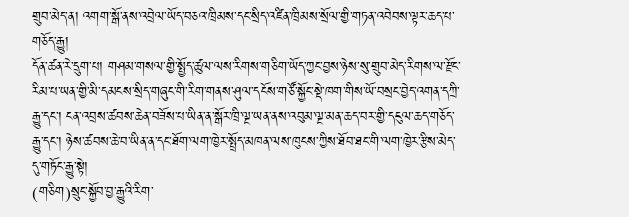གྲུབ་མེད་ན། འགག་སྒོ་ནས་འབྲེལ་ཡོད་བཅའ་ཁྲིམས་དང་སྲིད་འཛིན་ཁྲིམས་སྲོལ་གྱི་གཏན་འབེབས་ལྟར་ཆད་པ་གཅོད་རྒྱུ།
དོན་ཚན་རེ་དྲུག་པ། གཤམ་གསལ་གྱི་སྤྱོད་ཚུལ་ལས་རིགས་གཅིག་ཡོད་ཀྱང་བྱས་ཉེས་སུ་གྲུབ་མེད་རིགས་ལ་རྫོང་རིམ་པ་ཡན་གྱི་མི་དམངས་སྲིད་གཞུང་གི་རིག་གནས་ཤུལ་དངོས་གཙོ་སྐྱོང་སྡེ་ཁག་གིས་ཡོ་བསྲང་བྱེད་འགན་དཀྲི་རྒྱུ་དང་། ངན་འབྲས་ཚབས་ཆེན་བཟོས་པ་ཡིན་ན་སྒོར་ཁྲི་ལྔ་ཡན་ནས་འབུམ་ལྔ་མན་ཆད་བར་གྱི་དངུལ་ཆད་གཅོད་རྒྱུ་དང་། ཉེས་ཚབས་ཆེ་བ་ཡིན་ན་དང་ཐོག་ལག་ཁྱེར་སྤྲོད་མཁན་ལས་ཁུངས་ཀྱིས་ཐོབ་ཐང་གི་ལག་ཁྱེར་རྩིས་མེད་དུ་གཏོང་རྒྱུ་སྟེ།
(གཅིག)སྲུང་སྐྱོབ་བྱ་རྒྱུའི་རིག་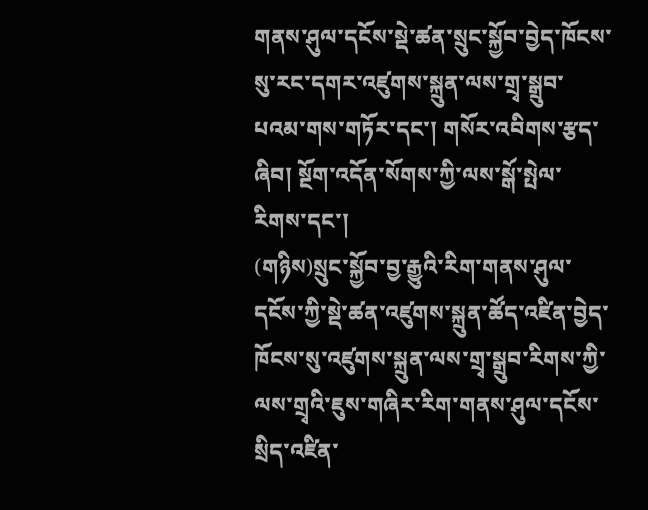གནས་ཤུལ་དངོས་སྡེ་ཚན་སྲུང་སྐྱོབ་བྱེད་ཁོངས་སུ་རང་དགར་འཛུགས་སྐྲུན་ལས་གྲྭ་སྒྲུབ་པའམ་གས་གཏོར་དང་། གསོར་འབིགས་རྩད་ཞིབ། སྔོག་འདོན་སོགས་ཀྱི་ལས་སྒོ་སྤེལ་རིགས་དང་།
(གཉིས)སྲུང་སྐྱོབ་བྱ་རྒྱུའི་རིག་གནས་ཤུལ་དངོས་ཀྱི་སྡེ་ཚན་འཛུགས་སྐྲུན་ཚོད་འཛིན་བྱེད་ཁོངས་སུ་འཛུགས་སྐྲུན་ལས་གྲྭ་སྒྲུབ་རིགས་ཀྱི་ལས་གྲྭའི་ཇུས་གཞིར་རིག་གནས་ཤུལ་དངོས་སྲིད་འཛིན་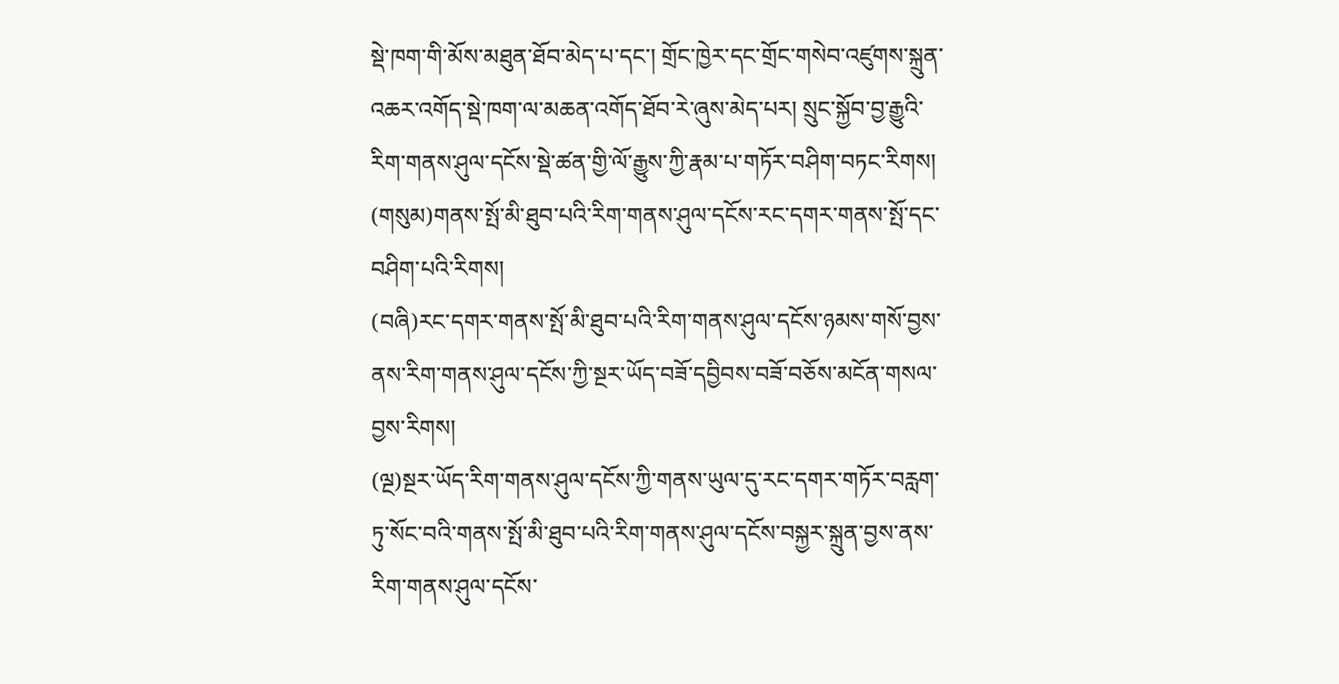སྡེ་ཁག་གི་མོས་མཐུན་ཐོབ་མེད་པ་དང་། གྲོང་ཁྱེར་དང་གྲོང་གསེབ་འཛུགས་སྐྲུན་འཆར་འགོད་སྡེ་ཁག་ལ་མཆན་འགོད་ཐོབ་རེ་ཞུས་མེད་པར། སྲུང་སྐྱོབ་བྱ་རྒྱུའི་རིག་གནས་ཤུལ་དངོས་སྡེ་ཚན་གྱི་ལོ་རྒྱུས་ཀྱི་རྣམ་པ་གཏོར་བཤིག་བཏང་རིགས།
(གསུམ)གནས་སྤོ་མི་ཐུབ་པའི་རིག་གནས་ཤུལ་དངོས་རང་དགར་གནས་སྤོ་དང་བཤིག་པའི་རིགས།
(བཞི)རང་དགར་གནས་སྤོ་མི་ཐུབ་པའི་རིག་གནས་ཤུལ་དངོས་ཉམས་གསོ་བྱས་ནས་རིག་གནས་ཤུལ་དངོས་ཀྱི་སྔར་ཡོད་བཟོ་དབྱིབས་བཟོ་བཅོས་མངོན་གསལ་བྱས་རིགས།
(ལྔ)སྔར་ཡོད་རིག་གནས་ཤུལ་དངོས་ཀྱི་གནས་ཡུལ་དུ་རང་དགར་གཏོར་བརླག་ཏུ་སོང་བའི་གནས་སྤོ་མི་ཐུབ་པའི་རིག་གནས་ཤུལ་དངོས་བསྐྱར་སྐྲུན་བྱས་ནས་རིག་གནས་ཤུལ་དངོས་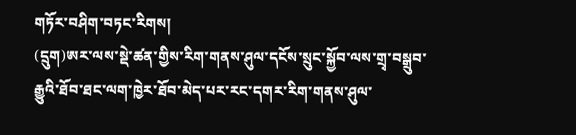གཏོར་བཤིག་བཏང་རིགས།
(དྲུག)ཨར་ལས་སྡེ་ཚན་གྱིས་རིག་གནས་ཤུལ་དངོས་སྲུང་སྐྱོབ་ལས་གྲྭ་བསྒྲུབ་རྒྱུའི་ཐོབ་ཐང་ལག་ཁྱེར་ཐོབ་མེད་པར་རང་དགར་རིག་གནས་ཤུལ་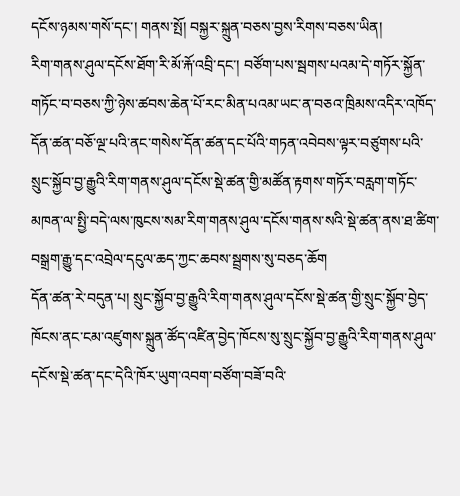དངོས་ཉམས་གསོ་དང་། གནས་སྤོ། བསྐྱར་སྐྲུན་བཅས་བྱས་རིགས་བཅས་ཡིན།
རིག་གནས་ཤུལ་དངོས་ཐོག་རི་མོ་རྐོ་འབྲི་དང་། བཙོག་པས་སྦགས་པའམ་དེ་གཏོར་སྐྱོན་གཏོང་བ་བཅས་ཀྱི་ཉེས་ཚབས་ཆེན་པོ་རང་མིན་པའམ་ཡང་ན་བཅའ་ཁྲིམས་འདིར་འཁོད་དོན་ཚན་བཅོ་ལྔ་པའི་ནང་གསེས་དོན་ཚན་དང་པོའི་གཏན་འབེབས་ལྟར་བཙུགས་པའི་སྲུང་སྐྱོབ་བྱ་རྒྱུའི་རིག་གནས་ཤུལ་དངོས་སྡེ་ཚན་གྱི་མཚོན་རྟགས་གཏོར་བརླག་གཏོང་མཁན་ལ་སྤྱི་བདེ་ལས་ཁུངས་སམ་རིག་གནས་ཤུལ་དངོས་གནས་སའི་སྡེ་ཚན་ནས་ཐ་ཚིག་བསྒྲག་རྒྱུ་དང་འབྲེལ་དངུལ་ཆད་ཀྱང་ཆབས་སྦྲགས་སུ་བཅད་ཆོག
དོན་ཚན་རེ་བདུན་པ། སྲུང་སྐྱོབ་བྱ་རྒྱུའི་རིག་གནས་ཤུལ་དངོས་སྡེ་ཚན་གྱི་སྲུང་སྐྱོབ་བྱེད་ཁོངས་ནང་ངམ་འཛུགས་སྐྲུན་ཚོད་འཛིན་བྱེད་ཁོངས་སུ་སྲུང་སྐྱོབ་བྱ་རྒྱུའི་རིག་གནས་ཤུལ་དངོས་སྡེ་ཚན་དང་དེའི་ཁོར་ཡུག་འབག་བཙོག་བཟོ་བའི་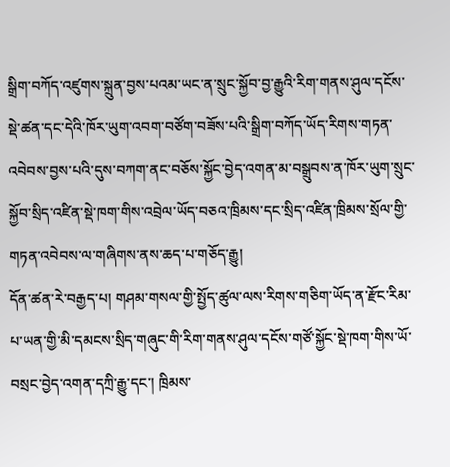སྒྲིག་བཀོད་འཛུགས་སྐྲུན་བྱས་པའམ་ཡང་ན་སྲུང་སྐྱོབ་བྱ་རྒྱུའི་རིག་གནས་ཤུལ་དངོས་སྡེ་ཚན་དང་དེའི་ཁོར་ཡུག་འབག་བཙོག་བཟོས་པའི་སྒྲིག་བཀོད་ཡོད་རིགས་གཏན་འབེབས་བྱས་པའི་དུས་བཀག་ནང་བཅོས་སྐྱོང་བྱེད་འགན་མ་བསྒྲུབས་ན་ཁོར་ཡུག་སྲུང་སྐྱོབ་སྲིད་འཛིན་སྡེ་ཁག་གིས་འབྲེལ་ཡོད་བཅའ་ཁྲིམས་དང་སྲིད་འཛིན་ཁྲིམས་སྲོལ་གྱི་གཏན་འབེབས་ལ་གཞིགས་ནས་ཆད་པ་གཅོད་རྒྱུ།
དོན་ཚན་རེ་བརྒྱད་པ། གཤམ་གསལ་གྱི་སྤྱོད་ཚུལ་ལས་རིགས་གཅིག་ཡོད་ན་རྫོང་རིམ་པ་ཡན་གྱི་མི་དམངས་སྲིད་གཞུང་གི་རིག་གནས་ཤུལ་དངོས་གཙོ་སྐྱོང་སྡེ་ཁག་གིས་ཡོ་བསྲང་བྱེད་འགན་དཀྲི་རྒྱུ་དང་། ཁྲིམས་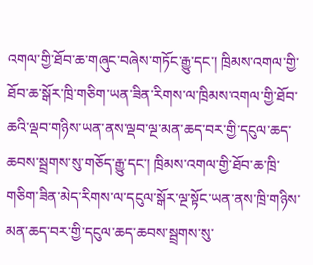འགལ་གྱི་ཐོབ་ཆ་གཞུང་བཞེས་གཏོང་རྒྱུ་དང་། ཁྲིམས་འགལ་གྱི་ཐོབ་ཆ་སྒོར་ཁྲི་གཅིག་ཡན་ཟིན་རིགས་ལ་ཁྲིམས་འགལ་གྱི་ཐོབ་ཆའི་ལྡབ་གཉིས་ཡན་ནས་ལྡབ་ལྔ་མན་ཆད་བར་གྱི་དངུལ་ཆད་ཆབས་སྦྲགས་སུ་གཅོད་རྒྱུ་དང་། ཁྲིམས་འགལ་གྱི་ཐོབ་ཆ་ཁྲི་གཅིག་ཟིན་མེད་རིགས་ལ་དངུལ་སྒོར་ལྔ་སྟོང་ཡན་ནས་ཁྲི་གཉིས་མན་ཆད་བར་གྱི་དངུལ་ཆད་ཆབས་སྦྲགས་སུ་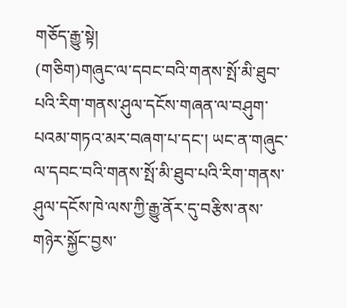གཅོད་རྒྱུ་སྟེ།
(གཅིག)གཞུང་ལ་དབང་བའི་གནས་སྤོ་མི་ཐུབ་པའི་རིག་གནས་ཤུལ་དངོས་གཞན་ལ་བཤུག་པའམ་གཏའ་མར་བཞག་པ་དང་། ཡང་ན་གཞུང་ལ་དབང་བའི་གནས་སྤོ་མི་ཐུབ་པའི་རིག་གནས་ཤུལ་དངོས་ཁེ་ལས་ཀྱི་རྒྱུ་ནོར་དུ་བརྩིས་ནས་གཉེར་སྐྱོང་བྱས་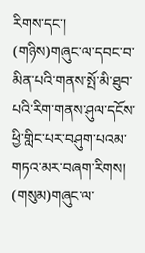རིགས་དང་།
(གཉིས)གཞུང་ལ་དབང་བ་མིན་པའི་གནས་སྤོ་མི་ཐུབ་པའི་རིག་གནས་ཤུལ་དངོས་ཕྱི་གླིང་པར་བཤུག་པའམ་གཏའ་མར་བཞག་རིགས།
(གསུམ)གཞུང་ལ་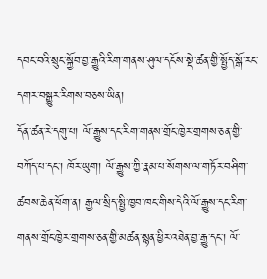དབང་བའི་སྲུང་སྐྱོབ་བྱ་རྒྱུའི་རིག་གནས་ཤུལ་དངོས་སྡེ་ཚན་གྱི་སྤྱོད་སྒོ་རང་དགར་བསྒྱུར་རིགས་བཅས་ཡིན།
དོན་ཚན་རེ་དགུ་པ། ལོ་རྒྱུས་དང་རིག་གནས་གྲོང་ཁྱེར་གྲགས་ཅན་གྱི་བཀོད་པ་དང་། ཁོར་ཡུག། ལོ་རྒྱུས་ཀྱི་རྣམ་པ་སོགས་ལ་གཏོར་བཤིག་ཚབས་ཆེན་ཕོག་ན། རྒྱལ་སྲིད་སྤྱི་ཁྱབ་ཁང་གིས་དེའི་ལོ་རྒྱུས་དང་རིག་གནས་གྲོང་ཁྱེར་གྲགས་ཅན་གྱི་མཚན་སྙན་ཕྱིར་འཐེན་བྱ་རྒྱུ་དང་། ལོ་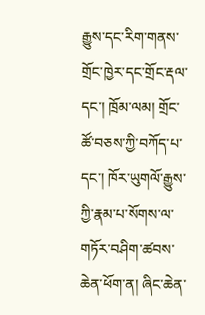རྒྱུས་དང་རིག་གནས་གྲོང་ཁྱེར་དང་གྲོང་རྡལ་དང་། ཁྲོམ་ལམ། གྲོང་ཚོ་བཅས་ཀྱི་བཀོད་པ་དང་། ཁོར་ཡུགལོ་རྒྱུས་ཀྱི་རྣམ་པ་སོགས་ལ་གཏོར་བཤིག་ཚབས་ཆེན་ཕོག་ན། ཞིང་ཆེན་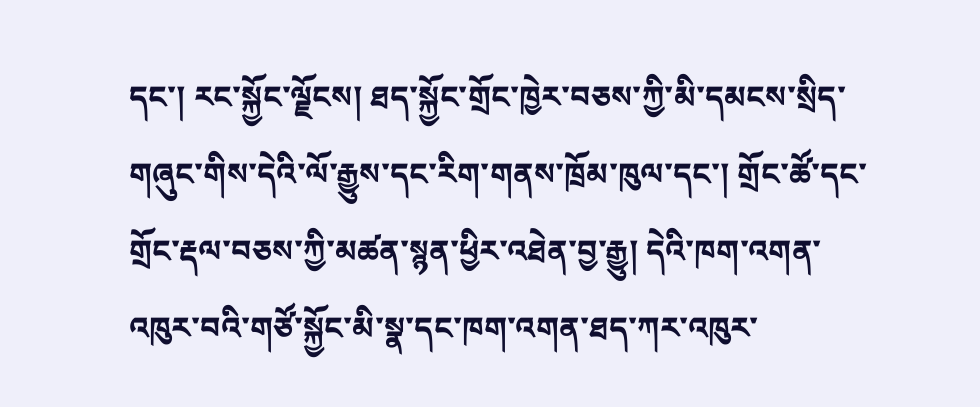དང་། རང་སྐྱོང་ལྗོངས། ཐད་སྐྱོང་གྲོང་ཁྱེར་བཅས་ཀྱི་མི་དམངས་སྲིད་གཞུང་གིས་དེའི་ལོ་རྒྱུས་དང་རིག་གནས་ཁྲོམ་ཁུལ་དང་། གྲོང་ཚོ་དང་གྲོང་རྡལ་བཅས་ཀྱི་མཚན་སྙན་ཕྱིར་འཐེན་བྱ་རྒྱུ། དེའི་ཁག་འགན་འཁུར་བའི་གཙོ་སྐྱོང་མི་སྣ་དང་ཁག་འགན་ཐད་ཀར་འཁུར་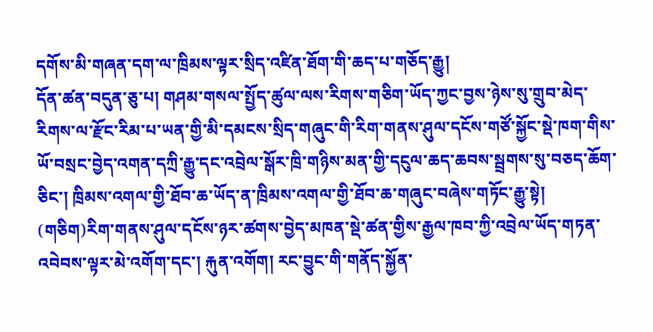དགོས་མི་གཞན་དག་ལ་ཁྲིམས་ལྟར་སྲིད་འཛིན་ཐོག་གི་ཆད་པ་གཅོད་རྒྱུ།
དོན་ཚན་བདུན་ཅུ་པ། གཤམ་གསལ་སྤྱོད་ཚུལ་ལས་རིགས་གཅིག་ཡོད་ཀྱང་བྱས་ཉེས་སུ་གྲུབ་མེད་རིགས་ལ་རྫོང་རིམ་པ་ཡན་གྱི་མི་དམངས་སྲིད་གཞུང་གི་རིག་གནས་ཤུལ་དངོས་གཙོ་སྐྱོང་སྡེ་ཁག་གིས་ཡོ་བསྲང་བྱེད་འགན་དཀྲི་རྒྱུ་དང་འབྲེལ་སྒོར་ཁྲི་གཉིས་མན་གྱི་དངུལ་ཆད་ཆབས་སྦྲགས་སུ་བཅད་ཆོག་ཅིང་། ཁྲིམས་འགལ་གྱི་ཐོབ་ཆ་ཡོད་ན་ཁྲིམས་འགལ་གྱི་ཐོབ་ཆ་གཞུང་བཞེས་གཏོང་རྒྱུ་སྟེ།
(གཅིག)རིག་གནས་ཤུལ་དངོས་ཉར་ཚགས་བྱེད་མཁན་སྡེ་ཚན་གྱིས་རྒྱལ་ཁབ་ཀྱི་འབྲེལ་ཡོད་གཏན་འབེབས་ལྟར་མེ་འགོག་དང་། རྐུན་འགོག། རང་བྱུང་གི་གནོད་སྐྱོན་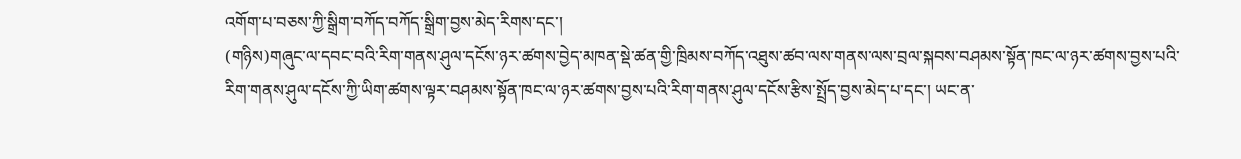འགོག་པ་བཅས་ཀྱི་སྒྲིག་བཀོད་བཀོད་སྒྲིག་བྱས་མེད་རིགས་དང་།
(གཉིས)གཞུང་ལ་དབང་བའི་རིག་གནས་ཤུལ་དངོས་ཉར་ཚགས་བྱེད་མཁན་སྡེ་ཚན་གྱི་ཁྲིམས་བཀོད་འཐུས་ཚབ་ལས་གནས་ལས་བྲལ་སྐབས་བཤམས་སྟོན་ཁང་ལ་ཉར་ཚགས་བྱས་པའི་རིག་གནས་ཤུལ་དངོས་ཀྱི་ཡིག་ཚགས་ལྟར་བཤམས་སྟོན་ཁང་ལ་ཉར་ཚགས་བྱས་པའི་རིག་གནས་ཤུལ་དངོས་རྩིས་སྤྲོད་བྱས་མེད་པ་དང་། ཡང་ན་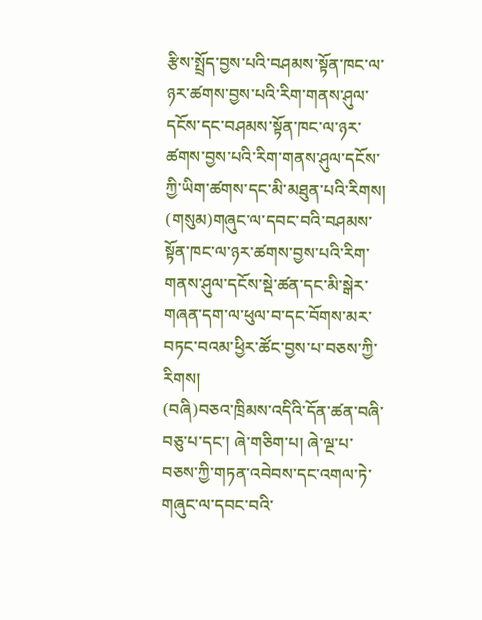རྩིས་སྤྲོད་བྱས་པའི་བཤམས་སྟོན་ཁང་ལ་ཉར་ཚགས་བྱས་པའི་རིག་གནས་ཤུལ་དངོས་དང་བཤམས་སྟོན་ཁང་ལ་ཉར་ཚགས་བྱས་པའི་རིག་གནས་ཤུལ་དངོས་ཀྱི་ཡིག་ཚགས་དང་མི་མཐུན་པའི་རིགས།
(གསུམ)གཞུང་ལ་དབང་བའི་བཤམས་སྟོན་ཁང་ལ་ཉར་ཚགས་བྱས་པའི་རིག་གནས་ཤུལ་དངོས་སྡེ་ཚན་དང་མི་སྒེར་གཞན་དག་ལ་ཕུལ་བ་དང་བོགས་མར་བཏང་བའམ་ཕྱིར་ཚོང་བྱས་པ་བཅས་ཀྱི་རིགས།
(བཞི)བཅའ་ཁྲིམས་འདིའི་དོན་ཚན་བཞི་བཅུ་པ་དང་། ཞེ་གཅིག་པ། ཞེ་ལྔ་པ་བཅས་ཀྱི་གཏན་འབེབས་དང་འགལ་ཏེ་གཞུང་ལ་དབང་བའི་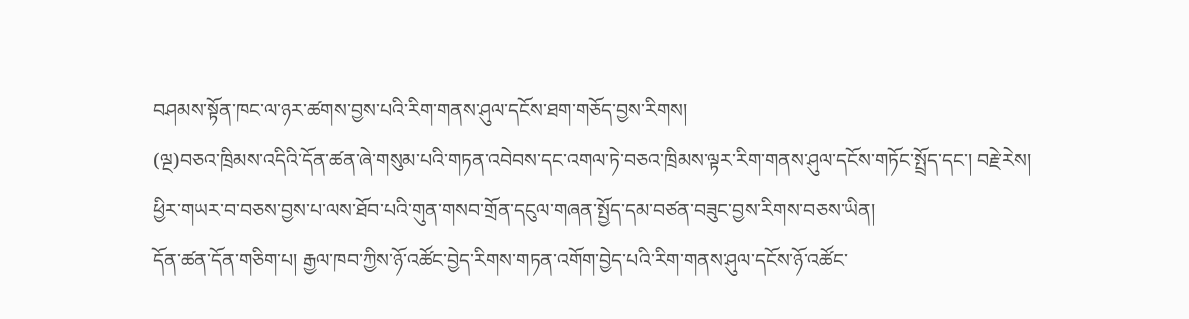བཤམས་སྟོན་ཁང་ལ་ཉར་ཚགས་བྱས་པའི་རིག་གནས་ཤུལ་དངོས་ཐག་གཅོད་བྱས་རིགས།
(ལྔ)བཅའ་ཁྲིམས་འདིའི་དོན་ཚན་ཞེ་གསུམ་པའི་གཏན་འབེབས་དང་འགལ་ཏེ་བཅའ་ཁྲིམས་ལྟར་རིག་གནས་ཤུལ་དངོས་གཏོང་སྤྲོད་དང་། བརྗེ་རེས། ཕྱིར་གཡར་བ་བཅས་བྱས་པ་ལས་ཐོབ་པའི་གུན་གསབ་གྲོན་དངུལ་གཞན་སྤྱོད་དམ་བཙན་བཟུང་བྱས་རིགས་བཅས་ཡིན།
དོན་ཚན་དོན་གཅིག་པ། རྒྱལ་ཁབ་ཀྱིས་ཉོ་འཚོང་བྱེད་རིགས་གཏན་འགོག་བྱེད་པའི་རིག་གནས་ཤུལ་དངོས་ཉོ་འཚོང་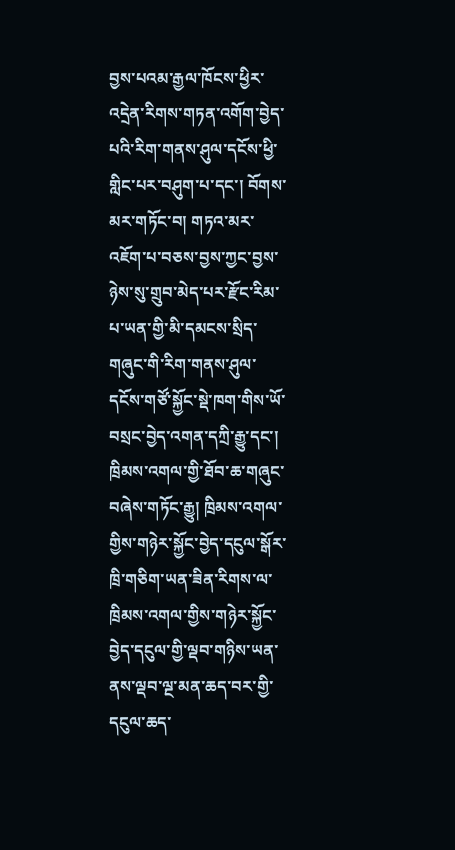བྱས་པའམ་རྒྱལ་ཁོངས་ཕྱིར་འདྲེན་རིགས་གཏན་འགོག་བྱེད་པའི་རིག་གནས་ཤུལ་དངོས་ཕྱི་གླིང་པར་བཤུག་པ་དང་། བོགས་མར་གཏོང་བ། གཏའ་མར་འཇོག་པ་བཅས་བྱས་ཀྱང་བྱས་ཉེས་སུ་གྲུབ་མེད་པར་རྫོང་རིམ་པ་ཡན་གྱི་མི་དམངས་སྲིད་གཞུང་གི་རིག་གནས་ཤུལ་དངོས་གཙོ་སྐྱོང་སྡེ་ཁག་གིས་ཡོ་བསྲང་བྱེད་འགན་དཀྲི་རྒྱུ་དང་། ཁྲིམས་འགལ་གྱི་ཐོབ་ཆ་གཞུང་བཞེས་གཏོང་རྒྱུ། ཁྲིམས་འགལ་གྱིས་གཉེར་སྐྱོང་བྱེད་དངུལ་སྒོར་ཁྲི་གཅིག་ཡན་ཟིན་རིགས་ལ་ཁྲིམས་འགལ་གྱིས་གཉེར་སྐྱོང་བྱེད་དངུལ་གྱི་ལྡབ་གཉིས་ཡན་ནས་ལྡབ་ལྔ་མན་ཆད་བར་གྱི་དངུལ་ཆད་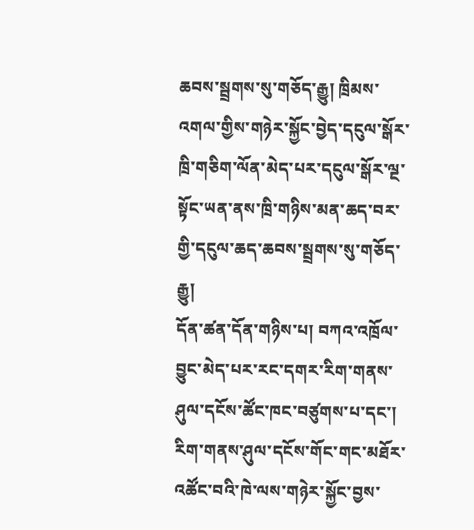ཆབས་སྦྲགས་སུ་གཅོད་རྒྱུ། ཁྲིམས་འགལ་གྱིས་གཉེར་སྐྱོང་བྱེད་དངུལ་སྒོར་ཁྲི་གཅིག་ལོན་མེད་པར་དངུལ་སྒོར་ལྔ་སྟོང་ཡན་ནས་ཁྲི་གཉིས་མན་ཆད་བར་གྱི་དངུལ་ཆད་ཆབས་སྦྲགས་སུ་གཅོད་རྒྱུ།
དོན་ཚན་དོན་གཉིས་པ། བཀའ་འཁྲོལ་བྱུང་མེད་པར་རང་དགར་རིག་གནས་ཤུལ་དངོས་ཚོང་ཁང་བཙུགས་པ་དང་། རིག་གནས་ཤུལ་དངོས་གོང་གང་མཐོར་འཚོང་བའི་ཁེ་ལས་གཉེར་སྐྱོང་བྱས་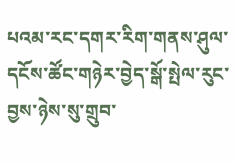པའམ་རང་དགར་རིག་གནས་ཤུལ་དངོས་ཚོང་གཉེར་བྱེད་སྒོ་སྤེལ་རུང་བྱས་ཉེས་སུ་གྲུབ་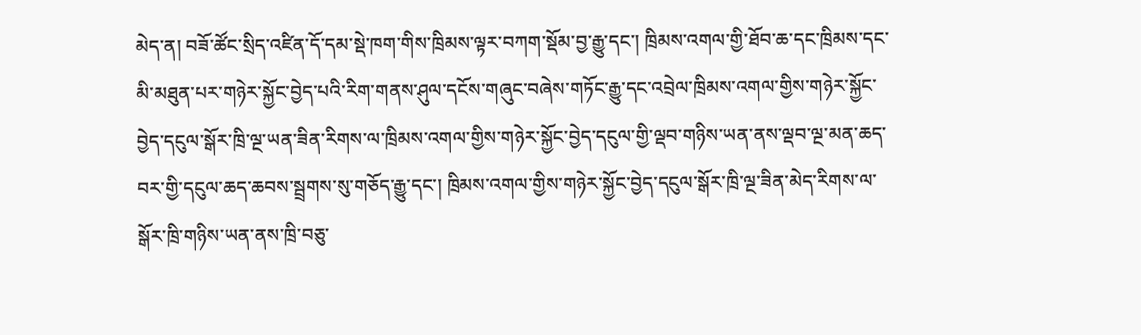མེད་ན། བཟོ་ཚོང་སྲིད་འཛིན་དོ་དམ་སྡེ་ཁག་གིས་ཁྲིམས་ལྟར་བཀག་སྡོམ་བྱ་རྒྱུ་དང་། ཁྲིམས་འགལ་གྱི་ཐོབ་ཆ་དང་ཁྲིམས་དང་མི་མཐུན་པར་གཉེར་སྐྱོང་བྱེད་པའི་རིག་གནས་ཤུལ་དངོས་གཞུང་བཞེས་གཏོང་རྒྱུ་དང་འབྲེལ་ཁྲིམས་འགལ་གྱིས་གཉེར་སྐྱོང་བྱེད་དངུལ་སྒོར་ཁྲི་ལྔ་ཡན་ཟིན་རིགས་ལ་ཁྲིམས་འགལ་གྱིས་གཉེར་སྐྱོང་བྱེད་དངུལ་གྱི་ལྡབ་གཉིས་ཡན་ནས་ལྡབ་ལྔ་མན་ཆད་བར་གྱི་དངུལ་ཆད་ཆབས་སྦྲགས་སུ་གཅོད་རྒྱུ་དང་། ཁྲིམས་འགལ་གྱིས་གཉེར་སྐྱོང་བྱེད་དངུལ་སྒོར་ཁྲི་ལྔ་ཟིན་མེད་རིགས་ལ་སྒོར་ཁྲི་གཉིས་ཡན་ནས་ཁྲི་བཅུ་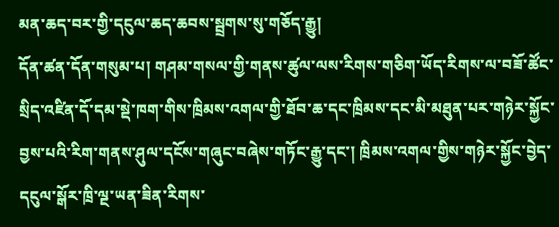མན་ཆད་བར་གྱི་དངུལ་ཆད་ཆབས་སྦྲགས་སུ་གཅོད་རྒྱུ།
དོན་ཚན་དོན་གསུམ་པ། གཤམ་གསལ་གྱི་གནས་ཚུལ་ལས་རིགས་གཅིག་ཡོད་རིགས་ལ་བཟོ་ཚོང་སྲིད་འཛིན་དོ་དམ་སྡེ་ཁག་གིས་ཁྲིམས་འགལ་གྱི་ཐོབ་ཆ་དང་ཁྲིམས་དང་མི་མཐུན་པར་གཉེར་སྐྱོང་བྱས་པའི་རིག་གནས་ཤུལ་དངོས་གཞུང་བཞེས་གཏོང་རྒྱུ་དང་། ཁྲིམས་འགལ་གྱིས་གཉེར་སྐྱོང་བྱེད་དངུལ་སྒོར་ཁྲི་ལྔ་ཡན་ཟིན་རིགས་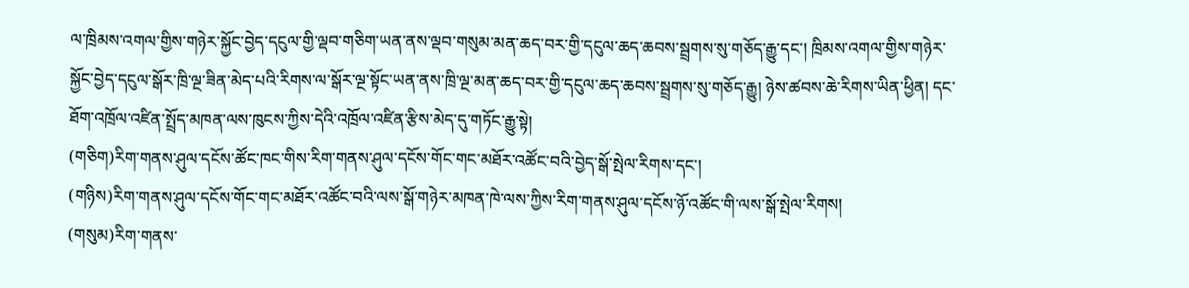ལ་ཁྲིམས་འགལ་གྱིས་གཉེར་སྐྱོང་བྱེད་དངུལ་གྱི་ལྡབ་གཅིག་ཡན་ནས་ལྡབ་གསུམ་མན་ཆད་བར་གྱི་དངུལ་ཆད་ཆབས་སྦྲགས་སུ་གཅོད་རྒྱུ་དང་། ཁྲིམས་འགལ་གྱིས་གཉེར་སྐྱོང་བྱེད་དངུལ་སྒོར་ཁྲི་ལྔ་ཟིན་མེད་པའི་རིགས་ལ་སྒོར་ལྔ་སྟོང་ཡན་ནས་ཁྲི་ལྔ་མན་ཆད་བར་གྱི་དངུལ་ཆད་ཆབས་སྦྲགས་སུ་གཅོད་རྒྱུ། ཉེས་ཚབས་ཆེ་རིགས་ཡིན་ཕྱིན། དང་ཐོག་འཁྲོལ་འཛིན་སྤྲོད་མཁན་ལས་ཁུངས་ཀྱིས་དེའི་འཁྲོལ་འཛིན་རྩིས་མེད་དུ་གཏོང་རྒྱུ་སྟེ།
(གཅིག)རིག་གནས་ཤུལ་དངོས་ཚོང་ཁང་གིས་རིག་གནས་ཤུལ་དངོས་གོང་གང་མཐོར་འཚོང་བའི་བྱེད་སྒོ་སྤེལ་རིགས་དང་།
(གཉིས)རིག་གནས་ཤུལ་དངོས་གོང་གང་མཐོར་འཚོང་བའི་ལས་སྒོ་གཉེར་མཁན་ཁེ་ལས་ཀྱིས་རིག་གནས་ཤུལ་དངོས་ཉོ་འཚོང་གི་ལས་སྒོ་སྤེལ་རིགས།
(གསུམ)རིག་གནས་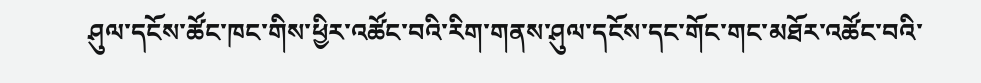ཤུལ་དངོས་ཚོང་ཁང་གིས་ཕྱིར་འཚོང་བའི་རིག་གནས་ཤུལ་དངོས་དང་གོང་གང་མཐོར་འཚོང་བའི་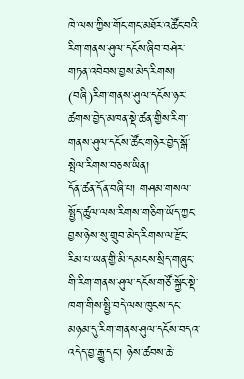ཁེ་ལས་ཀྱིས་གོང་གང་མཐོར་འཚོང་བའི་རིག་གནས་ཤུལ་དངོས་ཞིབ་བཤེར་གཏན་འབེབས་བྱས་མེད་རིགས།
(བཞི)རིག་གནས་ཤུལ་དངོས་ཉར་ཚགས་བྱེད་མཁན་སྡེ་ཚན་གྱིས་རིག་གནས་ཤུལ་དངོས་ཚོང་གཉེར་བྱེད་སྒོ་སྤེལ་རིགས་བཅས་ཡིན།
དོན་ཚན་དོན་བཞི་པ། གཤམ་གསལ་སྤྱོད་ཚུལ་ལས་རིགས་གཅིག་ཡོད་ཀྱང་བྱས་ཉེས་སུ་གྲུབ་མེད་རིགས་ལ་རྫོང་རིམ་པ་ཡན་གྱི་མི་དམངས་སྲིད་གཞུང་གི་རིག་གནས་ཤུལ་དངོས་གཙོ་སྐྱོང་སྡེ་ཁག་གིས་སྤྱི་བདེ་ལས་ཁུངས་དང་མཉམ་དུ་རིག་གནས་ཤུལ་དངོས་བདའ་འདེད་བྱ་རྒྱུ་དང་། ཉེས་ཚབས་ཆེ་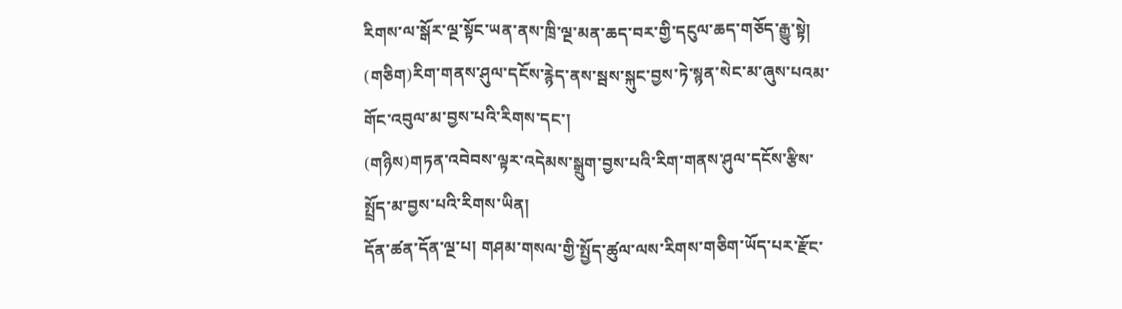རིགས་ལ་སྒོར་ལྔ་སྟོང་ཡན་ནས་ཁྲི་ལྔ་མན་ཆད་བར་གྱི་དངུལ་ཆད་གཅོད་རྒྱུ་སྟེ།
(གཅིག)རིག་གནས་ཤུལ་དངོས་རྙེད་ནས་སྦས་སྐུང་བྱས་ཏེ་སྙན་སེང་མ་ཞུས་པའམ་གོང་འབུལ་མ་བྱས་པའི་རིགས་དང་།
(གཉིས)གཏན་འབེབས་ལྟར་འདེམས་སྒྲུག་བྱས་པའི་རིག་གནས་ཤུལ་དངོས་རྩིས་སྤྲོད་མ་བྱས་པའི་རིགས་ཡིན།
དོན་ཚན་དོན་ལྔ་པ། གཤམ་གསལ་གྱི་སྤྱོད་ཚུལ་ལས་རིགས་གཅིག་ཡོད་པར་རྫོང་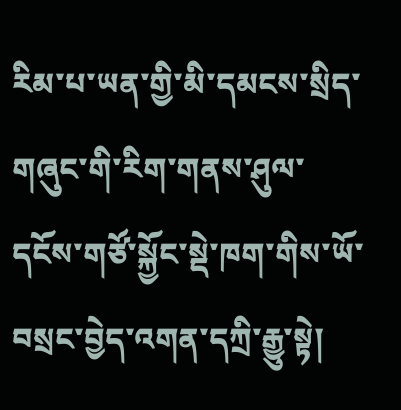རིམ་པ་ཡན་གྱི་མི་དམངས་སྲིད་གཞུང་གི་རིག་གནས་ཤུལ་དངོས་གཙོ་སྐྱོང་སྡེ་ཁག་གིས་ཡོ་བསྲང་བྱེད་འགན་དཀྲི་རྒྱུ་སྟེ།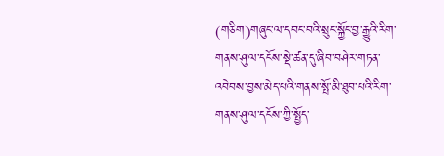(གཅིག)གཞུང་ལ་དབང་བའི་སྲུང་སྐྱོང་བྱ་རྒྱུའི་རིག་གནས་ཤུལ་དངོས་སྡེ་ཚན་དུ་ཞིབ་བཤེར་གཏན་འབེབས་བྱས་མེད་པའི་གནས་སྤོ་མི་ཐུབ་པའི་རིག་གནས་ཤུལ་དངོས་ཀྱི་སྤྱོད་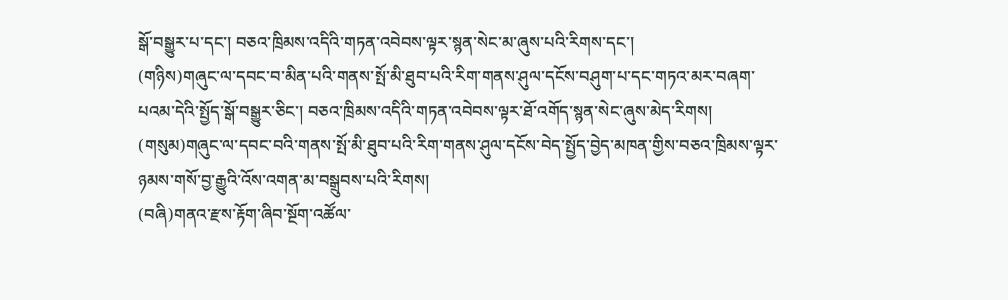སྒོ་བསྒྱུར་པ་དང་། བཅའ་ཁྲིམས་འདིའི་གཏན་འབེབས་ལྟར་སྙན་སེང་མ་ཞུས་པའི་རིགས་དང་།
(གཉིས)གཞུང་ལ་དབང་བ་མིན་པའི་གནས་སྤོ་མི་ཐུབ་པའི་རིག་གནས་ཤུལ་དངོས་བཤུག་པ་དང་གཏའ་མར་བཞག་པའམ་དེའི་སྤྱོད་སྒོ་བསྒྱུར་ཅིང་། བཅའ་ཁྲིམས་འདིའི་གཏན་འབེབས་ལྟར་ཐོ་འགོད་སྙན་སེང་ཞུས་མེད་རིགས།
(གསུམ)གཞུང་ལ་དབང་བའི་གནས་སྤོ་མི་ཐུབ་པའི་རིག་གནས་ཤུལ་དངོས་བེད་སྤྱོད་བྱེད་མཁན་གྱིས་བཅའ་ཁྲིམས་ལྟར་ཉམས་གསོ་བྱ་རྒྱུའི་འོས་འགན་མ་བསྒྲུབས་པའི་རིགས།
(བཞི)གནའ་རྫས་རྟོག་ཞིབ་སྔོག་འཚོལ་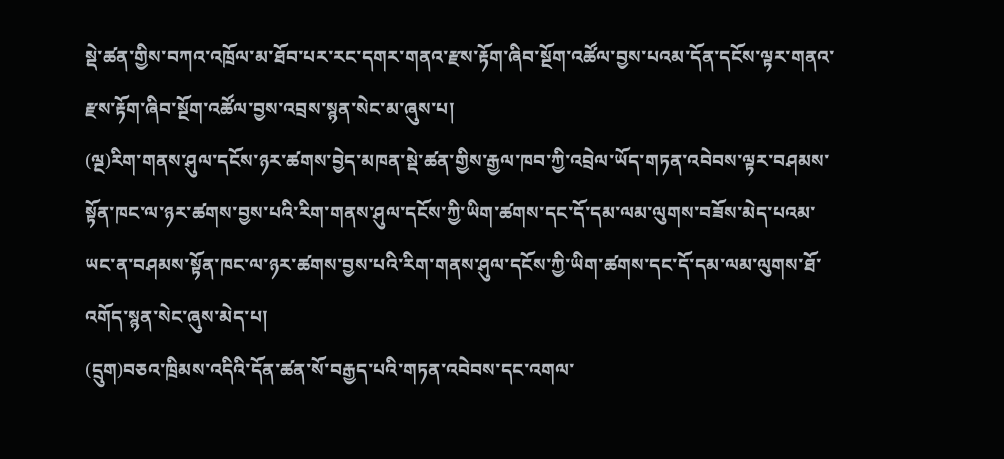སྡེ་ཚན་གྱིས་བཀའ་འཁྲོལ་མ་ཐོབ་པར་རང་དགར་གནའ་རྫས་རྟོག་ཞིབ་སྔོག་འཚོལ་བྱས་པའམ་དོན་དངོས་ལྟར་གནའ་རྫས་རྟོག་ཞིབ་སྔོག་འཚོལ་བྱས་འབྲས་སྙན་སེང་མ་ཞུས་པ།
(ལྔ)རིག་གནས་ཤུལ་དངོས་ཉར་ཚགས་བྱེད་མཁན་སྡེ་ཚན་གྱིས་རྒྱལ་ཁབ་ཀྱི་འབྲེལ་ཡོད་གཏན་འབེབས་ལྟར་བཤམས་སྟོན་ཁང་ལ་ཉར་ཚགས་བྱས་པའི་རིག་གནས་ཤུལ་དངོས་ཀྱི་ཡིག་ཚགས་དང་དོ་དམ་ལམ་ལུགས་བཟོས་མེད་པའམ་ཡང་ན་བཤམས་སྟོན་ཁང་ལ་ཉར་ཚགས་བྱས་པའི་རིག་གནས་ཤུལ་དངོས་ཀྱི་ཡིག་ཚགས་དང་དོ་དམ་ལམ་ལུགས་ཐོ་འགོད་སྙན་སེང་ཞུས་མེད་པ།
(དྲུག)བཅའ་ཁྲིམས་འདིའི་དོན་ཚན་སོ་བརྒྱད་པའི་གཏན་འབེབས་དང་འགལ་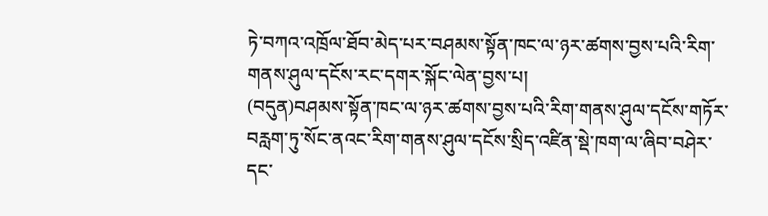ཏེ་བཀའ་འཁྲོལ་ཐོབ་མེད་པར་བཤམས་སྟོན་ཁང་ལ་ཉར་ཚགས་བྱས་པའི་རིག་གནས་ཤུལ་དངོས་རང་དགར་སྐོང་ལེན་བྱས་པ།
(བདུན)བཤམས་སྟོན་ཁང་ལ་ཉར་ཚགས་བྱས་པའི་རིག་གནས་ཤུལ་དངོས་གཏོར་བརླག་ཏུ་སོང་ནའང་རིག་གནས་ཤུལ་དངོས་སྲིད་འཛིན་སྡེ་ཁག་ལ་ཞིབ་བཤེར་དང་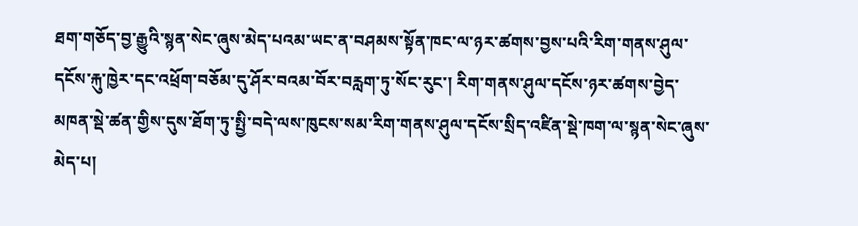ཐག་གཅོད་བྱ་རྒྱུའི་སྙན་སེང་ཞུས་མེད་པའམ་ཡང་ན་བཤམས་སྟོན་ཁང་ལ་ཉར་ཚགས་བྱས་པའི་རིག་གནས་ཤུལ་དངོས་རྐུ་ཁྱེར་དང་འཕྲོག་བཅོམ་དུ་ཤོར་བའམ་བོར་བརླག་ཏུ་སོང་རུང་། རིག་གནས་ཤུལ་དངོས་ཉར་ཚགས་བྱེད་མཁན་སྡེ་ཚན་གྱིས་དུས་ཐོག་ཏུ་སྤྱི་བདེ་ལས་ཁུངས་སམ་རིག་གནས་ཤུལ་དངོས་སྲིད་འཛིན་སྡེ་ཁག་ལ་སྙན་སེང་ཞུས་མེད་པ།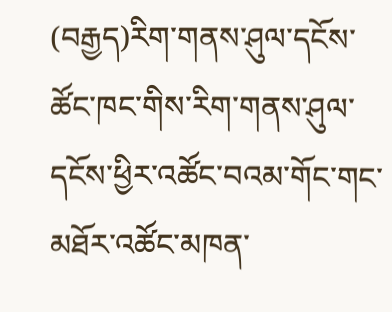(བརྒྱད)རིག་གནས་ཤུལ་དངོས་ཚོང་ཁང་གིས་རིག་གནས་ཤུལ་དངོས་ཕྱིར་འཚོང་བའམ་གོང་གང་མཐོར་འཚོང་མཁན་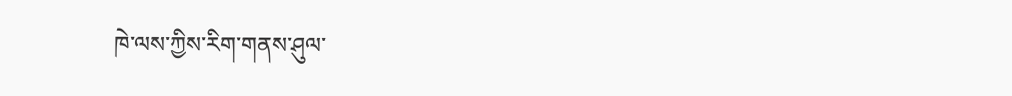ཁེ་ལས་ཀྱིས་རིག་གནས་ཤུལ་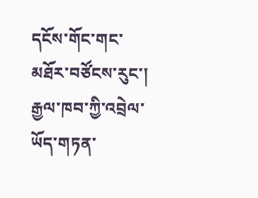དངོས་གོང་གང་མཐོར་བཙོངས་རུང་། རྒྱལ་ཁབ་ཀྱི་འབྲེལ་ཡོད་གཏན་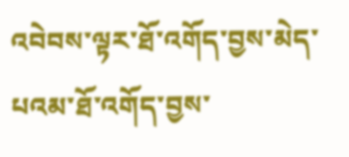འབེབས་ལྟར་ཐོ་འགོད་བྱས་མེད་པའམ་ཐོ་འགོད་བྱས་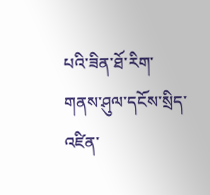པའི་ཟིན་ཐོ་རིག་གནས་ཤུལ་དངོས་སྲིད་འཛིན་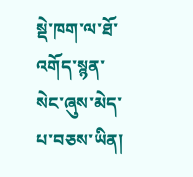སྡེ་ཁག་ལ་ཐོ་འགོད་སྙན་སེང་ཞུས་མེད་པ་བཅས་ཡིན།